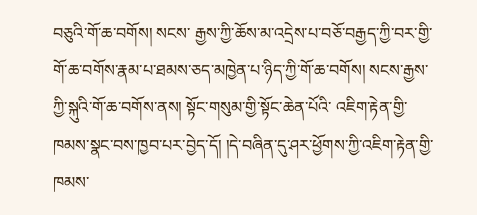བཅུའི་གོ་ཆ་བགོས། སངས་ རྒྱས་ཀྱི་ཆོས་མ་འདྲེས་པ་བཅོ་བརྒྱད་ཀྱི་བར་གྱི་གོ་ཆ་བགོས་རྣམ་པ་ཐམས་ཅད་མཁྱེན་པ་ཉིད་ཀྱི་གོ་ཆ་བགོས། སངས་རྒྱས་ཀྱི་སྐུའི་གོ་ཆ་བགོས་ནས། སྟོང་གསུམ་གྱི་སྟོང་ཆེན་པོའི་ འཇིག་རྟེན་གྱི་ཁམས་སྣང་བས་ཁྱབ་པར་བྱེད་དོ། །དེ་བཞིན་དུ་ཤར་ཕྱོགས་ཀྱི་འཇིག་རྟེན་གྱི་ཁམས་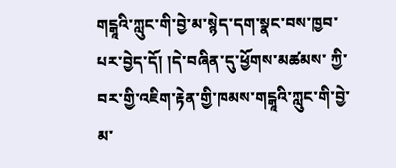གངྒཱའི་ཀླུང་གི་བྱེ་མ་སྙེད་དག་སྣང་བས་ཁྱབ་པར་བྱེད་དོ། །དེ་བཞིན་དུ་ཕྱོགས་མཚམས་ ཀྱི་བར་གྱི་འཇིག་རྟེན་གྱི་ཁམས་གངྒཱའི་ཀླུང་གི་བྱེ་མ་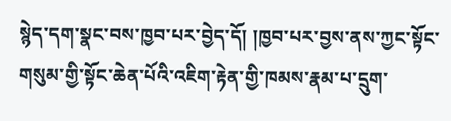སྙེད་དག་སྣང་བས་ཁྱབ་པར་བྱེད་དོ། །ཁྱབ་པར་བྱས་ནས་ཀྱང་སྟོང་གསུམ་གྱི་སྟོང་ཆེན་པོའི་འཇིག་རྟེན་གྱི་ཁམས་རྣམ་པ་དྲུག་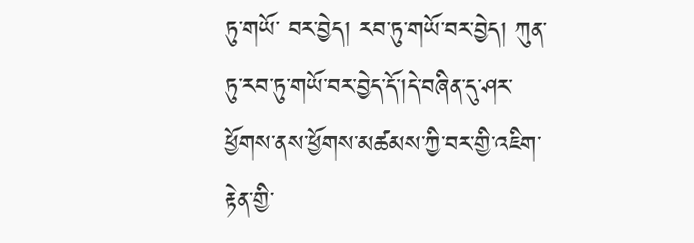ཏུ་གཡོ་ བར་བྱེད། རབ་ཏུ་གཡོ་བར་བྱེད། ཀུན་ཏུ་རབ་ཏུ་གཡོ་བར་བྱེད་དོ་།དེ་བཞིན་དུ་ཤར་ཕྱོགས་ནས་ཕྱོགས་མཚམས་ཀྱི་བར་གྱི་འཇིག་རྟེན་གྱི་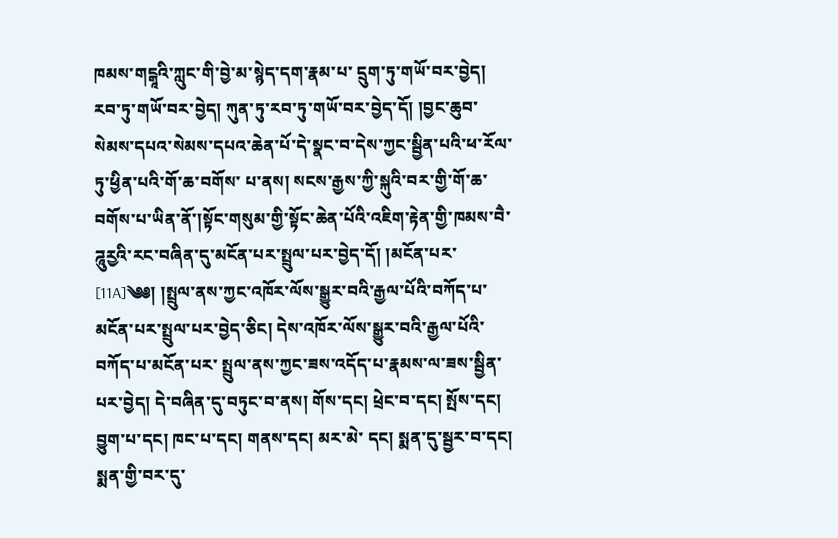ཁམས་གངྒཱའི་ཀླུང་གི་བྱེ་མ་སྙེད་དག་རྣམ་པ་ དྲུག་ཏུ་གཡོ་བར་བྱེད། རབ་ཏུ་གཡོ་བར་བྱེད། ཀུན་ཏུ་རབ་ཏུ་གཡོ་བར་བྱེད་དོ། །བྱང་ཆུབ་སེམས་དཔའ་སེམས་དཔའ་ཆེན་པོ་དེ་སྣང་བ་དེས་ཀྱང་སྦྱིན་པའི་ཕ་རོལ་ཏུ་ཕྱིན་པའི་གོ་ཆ་བགོས་ པ་ནས། སངས་རྒྱས་ཀྱི་སྐུའི་བར་གྱི་གོ་ཆ་བགོས་པ་ཡིན་ནོ་།སྟོང་གསུམ་གྱི་སྟོང་ཆེན་པོའི་འཇིག་རྟེན་གྱི་ཁམས་བཻ་ཌཱུརྱའི་རང་བཞིན་དུ་མངོན་པར་སྤྲུལ་པར་བྱེད་དོ། །མངོན་པར་ [11A]༄༅། །སྤྲུལ་ནས་ཀྱང་འཁོར་ལོས་སྒྱུར་བའི་རྒྱལ་པོའི་བཀོད་པ་མངོན་པར་སྤྲུལ་པར་བྱེད་ཅིང། དེས་འཁོར་ལོས་སྒྱུར་བའི་རྒྱལ་པོའི་བཀོད་པ་མངོན་པར་ སྤྲུལ་ནས་ཀྱང་ཟས་འདོད་པ་རྣམས་ལ་ཟས་སྦྱིན་པར་བྱེད། དེ་བཞིན་དུ་བཏུང་བ་ནས། གོས་དང། ཕྲེང་བ་དང། སྤོས་དང། བྱུག་པ་དང། ཁང་པ་དང། གནས་དང། མར་མེ་ དང། སྨན་དུ་སྦྱར་བ་དང། སྨན་གྱི་བར་དུ་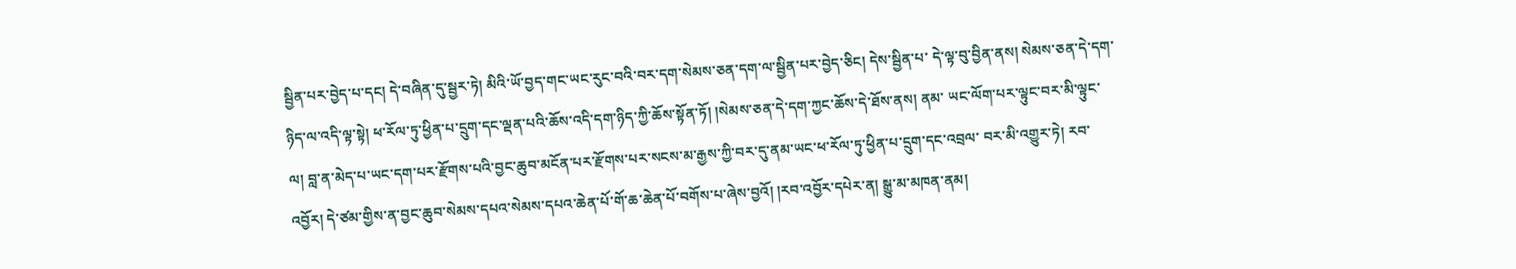སྦྱིན་པར་བྱེད་པ་དང། དེ་བཞིན་དུ་སྦྱར་ཏེ། མིའི་ཡོ་བྱད་གང་ཡང་རུང་བའི་བར་དག་སེམས་ཅན་དག་ལ་སྦྱིན་པར་བྱེད་ཅིང། དེས་སྦྱིན་པ་ དེ་ལྟ་བུ་བྱིན་ནས། སེམས་ཅན་དེ་དག་ཉིད་ལ་འདི་ལྟ་སྟེ། ཕ་རོལ་ཏུ་ཕྱིན་པ་དྲུག་དང་ལྡན་པའི་ཆོས་འདི་དག་ཉིད་ཀྱི་ཆོས་སྟོན་ཏོ། །སེམས་ཅན་དེ་དག་ཀྱང་ཆོས་དེ་ཐོས་ནས། ནམ་ ཡང་ལོག་པར་ལྟུང་བར་མི་ལྟུང་ལ། བླ་ན་མེད་པ་ཡང་དག་པར་རྫོགས་པའི་བྱང་ཆུབ་མངོན་པར་རྫོགས་པར་སངས་མ་རྒྱས་ཀྱི་བར་དུ་ནམ་ཡང་ཕ་རོལ་ཏུ་ཕྱིན་པ་དྲུག་དང་འབྲལ་ བར་མི་འགྱུར་ཏེ། རབ་འབྱོར། དེ་ཙམ་གྱིས་ན་བྱང་ཆུབ་སེམས་དཔའ་སེམས་དཔའ་ཆེན་པོ་གོ་ཆ་ཆེན་པོ་བགོས་པ་ཞེས་བྱའོ། །རབ་འབྱོར་དཔེར་ན། སྒྱུ་མ་མཁན་ནམ།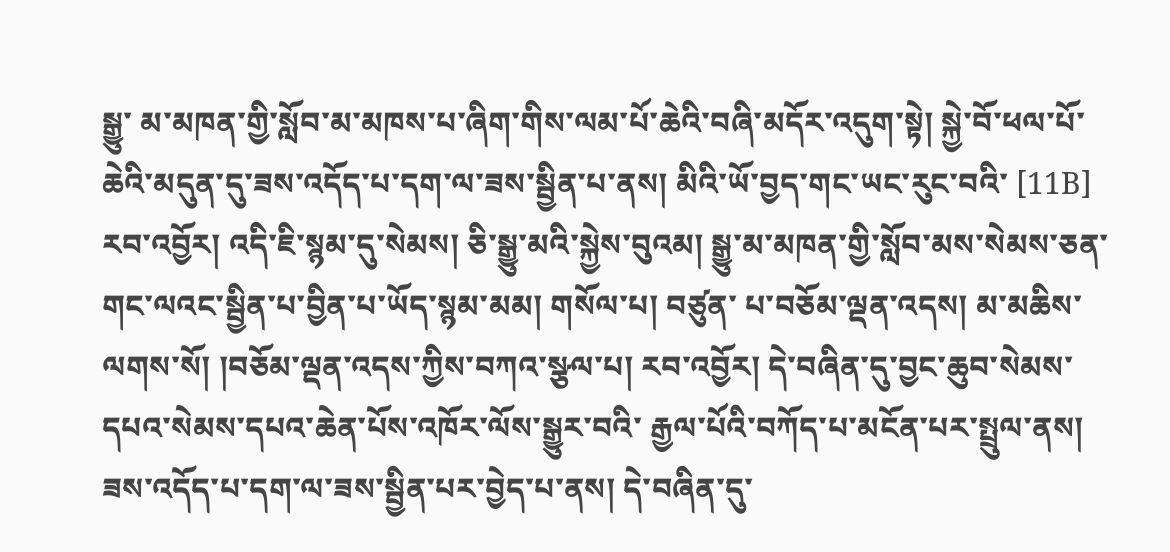སྒྱུ་ མ་མཁན་གྱི་སློབ་མ་མཁས་པ་ཞིག་གིས་ལམ་པོ་ཆེའི་བཞི་མདོར་འདུག་སྟེ། སྐྱེ་བོ་ཕལ་པོ་ཆེའི་མདུན་དུ་ཟས་འདོད་པ་དག་ལ་ཟས་སྦྱིན་པ་ནས། མིའི་ཡོ་བྱད་གང་ཡང་རུང་བའི་ [11B] རབ་འབྱོར། འདི་ཇི་སྙམ་དུ་སེམས། ཅི་སྒྱུ་མའི་སྐྱེས་བུའམ། སྒྱུ་མ་མཁན་གྱི་སློབ་མས་སེམས་ཅན་གང་ལའང་སྦྱིན་པ་བྱིན་པ་ཡོད་སྙམ་མམ། གསོལ་པ། བཙུན་ པ་བཅོམ་ལྡན་འདས། མ་མཆིས་ལགས་སོ། །བཅོམ་ལྡན་འདས་ཀྱིས་བཀའ་སྩལ་པ། རབ་འབྱོར། དེ་བཞིན་དུ་བྱང་ཆུབ་སེམས་དཔའ་སེམས་དཔའ་ཆེན་པོས་འཁོར་ལོས་སྒྱུར་བའི་ རྒྱལ་པོའི་བཀོད་པ་མངོན་པར་སྤྲུལ་ནས། ཟས་འདོད་པ་དག་ལ་ཟས་སྦྱིན་པར་བྱེད་པ་ནས། དེ་བཞིན་དུ་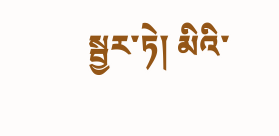སྦྱར་ཏེ། མིའི་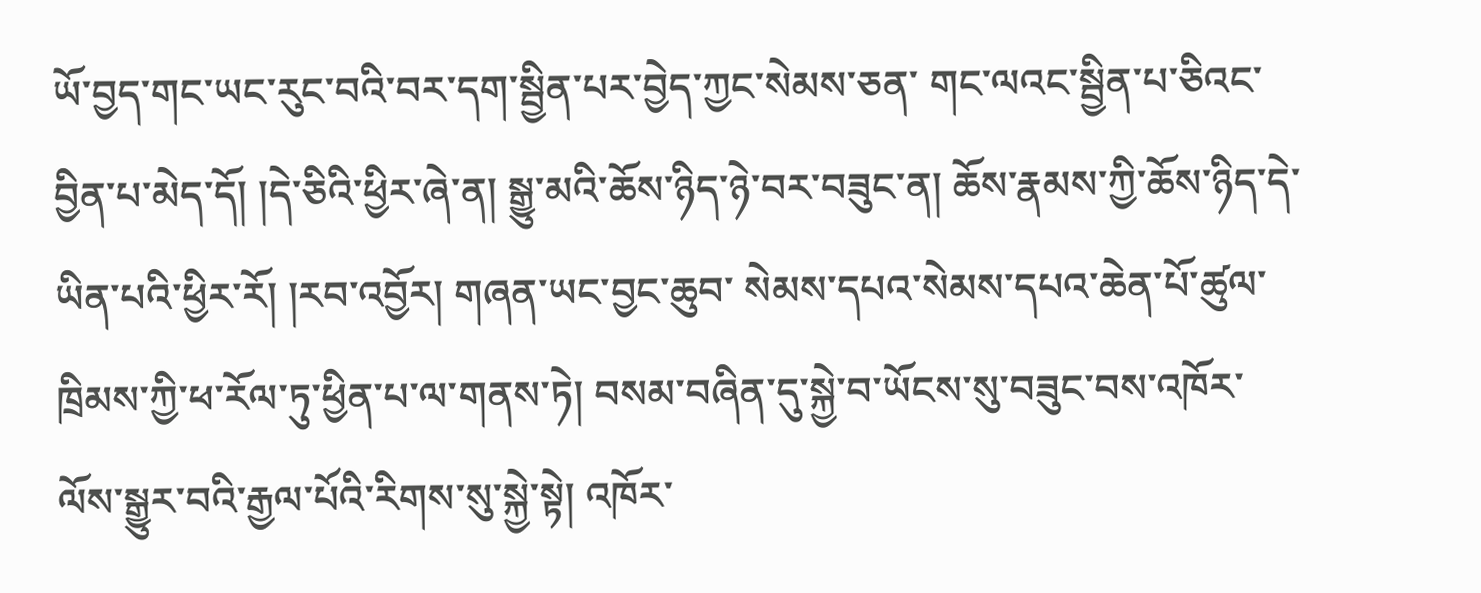ཡོ་བྱད་གང་ཡང་རུང་བའི་བར་དག་སྦྱིན་པར་བྱེད་ཀྱང་སེམས་ཅན་ གང་ལའང་སྦྱིན་པ་ཅིའང་བྱིན་པ་མེད་དོ། །དེ་ཅིའི་ཕྱིར་ཞེ་ན། སྒྱུ་མའི་ཆོས་ཉིད་ཉེ་བར་བཟུང་ན། ཆོས་རྣམས་ཀྱི་ཆོས་ཉིད་དེ་ཡིན་པའི་ཕྱིར་རོ། །རབ་འབྱོར། གཞན་ཡང་བྱང་ཆུབ་ སེམས་དཔའ་སེམས་དཔའ་ཆེན་པོ་ཚུལ་ཁྲིམས་ཀྱི་ཕ་རོལ་ཏུ་ཕྱིན་པ་ལ་གནས་ཏེ། བསམ་བཞིན་དུ་སྐྱེ་བ་ཡོངས་སུ་བཟུང་བས་འཁོར་ལོས་སྒྱུར་བའི་རྒྱལ་པོའི་རིགས་སུ་སྐྱེ་སྟེ། འཁོར་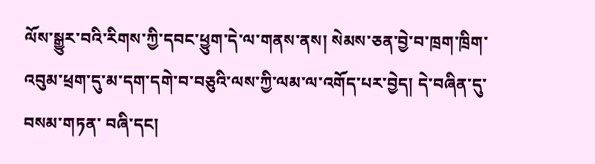ལོས་སྒྱུར་བའི་རིགས་ཀྱི་དབང་ཕྱུག་དེ་ལ་གནས་ནས། སེམས་ཅན་བྱེ་བ་ཁྲག་ཁྲིག་འབུམ་ཕྲག་དུ་མ་དག་དགེ་བ་བཅུའི་ལས་ཀྱི་ལམ་ལ་འགོད་པར་བྱེད། དེ་བཞིན་དུ་བསམ་གཏན་ བཞི་དང།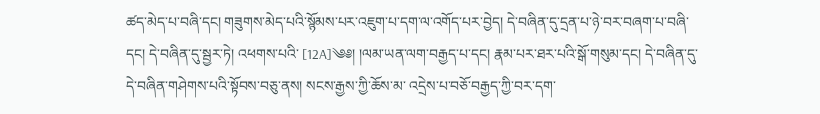ཚད་མེད་པ་བཞི་དང། གཟུགས་མེད་པའི་སྙོམས་པར་འཇུག་པ་དག་ལ་འགོད་པར་བྱེད། དེ་བཞིན་དུ་དྲན་པ་ཉེ་བར་བཞག་པ་བཞི་དང། དེ་བཞིན་དུ་སྦྱར་ཏེ། འཕགས་པའི་ [12A]༄༅། །ལམ་ཡན་ལག་བརྒྱད་པ་དང། རྣམ་པར་ཐར་པའི་སྒོ་གསུམ་དང། དེ་བཞིན་དུ་དེ་བཞིན་གཤེགས་པའི་སྟོབས་བཅུ་ནས། སངས་རྒྱས་ཀྱི་ཆོས་མ་ འདྲེས་པ་བཅོ་བརྒྱད་ཀྱི་བར་དག་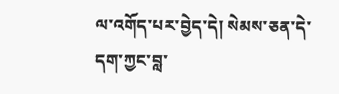ལ་འགོད་པར་བྱེད་དེ། སེམས་ཅན་དེ་དག་ཀྱང་བླ་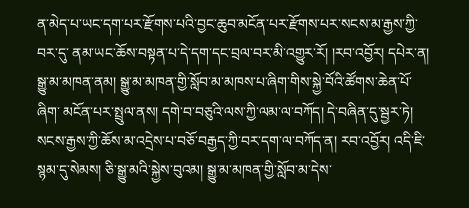ན་མེད་པ་ཡང་དག་པར་རྫོགས་པའི་བྱང་ཆུབ་མངོན་པར་རྫོགས་པར་སངས་མ་རྒྱས་ཀྱི་བར་དུ་ ནམ་ཡང་ཆོས་བསྟན་པ་དེ་དག་དང་བྲལ་བར་མི་འགྱུར་རོ། །རབ་འབྱོར། དཔེར་ན། སྒྱུ་མ་མཁན་ནམ། སྒྱུ་མ་མཁན་གྱི་སློབ་མ་མཁས་པ་ཞིག་གིས་སྐྱེ་བོའི་ཚོགས་ཆེན་པོ་ཞིག་ མངོན་པར་སྤྲུལ་ནས། དགེ་བ་བཅུའི་ལས་ཀྱི་ལམ་ལ་བཀོད། དེ་བཞིན་དུ་སྦྱར་ཏེ། སངས་རྒྱས་ཀྱི་ཆོས་མ་འདྲེས་པ་བཅོ་བརྒྱད་ཀྱི་བར་དག་ལ་བཀོད་ན། རབ་འབྱོར། འདི་ཇི་ སྙམ་དུ་སེམས། ཅི་སྒྱུ་མའི་སྐྱེས་བུའམ། སྒྱུ་མ་མཁན་གྱི་སློབ་མ་དེས་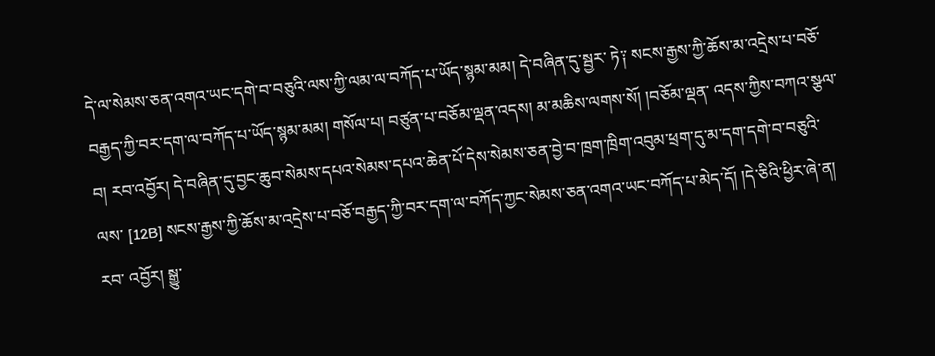དེ་ལ་སེམས་ཅན་འགའ་ཡང་དགེ་བ་བཅུའི་ལས་ཀྱི་ལམ་ལ་བཀོད་པ་ཡོད་སྙམ་མམ། དེ་བཞིན་དུ་སྦྱར་ ཏེ༑ སངས་རྒྱས་ཀྱི་ཆོས་མ་འདྲེས་པ་བཅོ་བརྒྱད་ཀྱི་བར་དག་ལ་བཀོད་པ་ཡོད་སྙམ་མམ། གསོལ་པ། བཙུན་པ་བཅོམ་ལྡན་འདས། མ་མཆིས་ལགས་སོ། །བཅོམ་ལྡན་ འདས་ཀྱིས་བཀའ་སྩལ་བ། རབ་འབྱོར། དེ་བཞིན་དུ་བྱང་ཆུབ་སེམས་དཔའ་སེམས་དཔའ་ཆེན་པོ་དེས་སེམས་ཅན་བྱེ་བ་ཁྲག་ཁྲིག་འབུམ་ཕྲག་དུ་མ་དག་དགེ་བ་བཅུའི་ལས་ [12B] སངས་རྒྱས་ཀྱི་ཆོས་མ་འདྲེས་པ་བཅོ་བརྒྱད་ཀྱི་བར་དག་ལ་བཀོད་ཀྱང་སེམས་ཅན་འགའ་ཡང་བཀོད་པ་མེད་དོ། །དེ་ཅིའི་ཕྱིར་ཞེ་ན། རབ་ འབྱོར། སྒྱུ་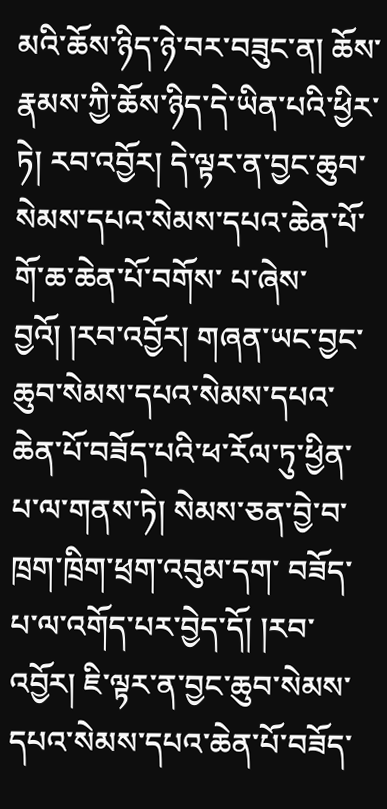མའི་ཆོས་ཉིད་ཉེ་བར་བཟུང་ན། ཆོས་རྣམས་ཀྱི་ཆོས་ཉིད་དེ་ཡིན་པའི་ཕྱིར་ཏེ། རབ་འབྱོར། དེ་ལྟར་ན་བྱང་ཆུབ་སེམས་དཔའ་སེམས་དཔའ་ཆེན་པོ་གོ་ཆ་ཆེན་པོ་བགོས་ པ་ཞེས་བྱའོ། །རབ་འབྱོར། གཞན་ཡང་བྱང་ཆུབ་སེམས་དཔའ་སེམས་དཔའ་ཆེན་པོ་བཟོད་པའི་ཕ་རོལ་ཏུ་ཕྱིན་པ་ལ་གནས་ཏེ། སེམས་ཅན་བྱེ་བ་ཁྲག་ཁྲིག་ཕྲག་འབུམ་དག་ བཟོད་པ་ལ་འགོད་པར་བྱེད་དོ། །རབ་འབྱོར། ཇི་ལྟར་ན་བྱང་ཆུབ་སེམས་དཔའ་སེམས་དཔའ་ཆེན་པོ་བཟོད་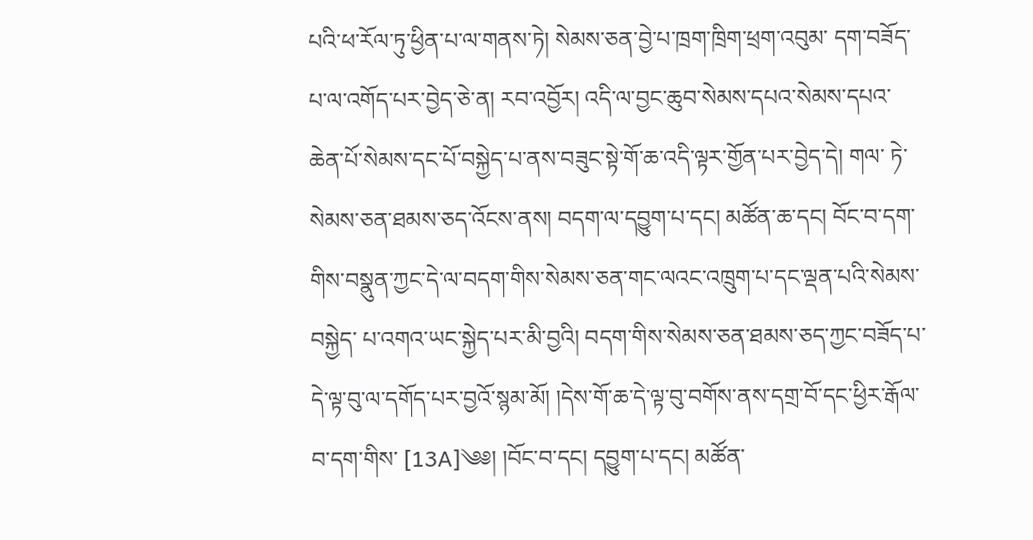པའི་ཕ་རོལ་ཏུ་ཕྱིན་པ་ལ་གནས་ཏེ། སེམས་ཅན་བྱེ་པ་ཁྲག་ཁྲིག་ཕྲག་འབུམ་ དག་བཟོད་པ་ལ་འགོད་པར་བྱེད་ཅེ་ན། རབ་འབྱོར། འདི་ལ་བྱང་ཆུབ་སེམས་དཔའ་སེམས་དཔའ་ཆེན་པོ་སེམས་དང་པོ་བསྐྱེད་པ་ནས་བཟུང་སྟེ་གོ་ཆ་འདི་ལྟར་གྱོན་པར་བྱེད་དེ། གལ་ ཏེ་སེམས་ཅན་ཐམས་ཅད་འོངས་ནས། བདག་ལ་དབྱུག་པ་དང། མཚོན་ཆ་དང། བོང་བ་དག་གིས་བསྣུན་ཀྱང་དེ་ལ་བདག་གིས་སེམས་ཅན་གང་ལའང་འཁྲུག་པ་དང་ལྡན་པའི་སེམས་བསྐྱེད་ པ་འགའ་ཡང་སྐྱེད་པར་མི་བྱའི། བདག་གིས་སེམས་ཅན་ཐམས་ཅད་ཀྱང་བཟོད་པ་དེ་ལྟ་བུ་ལ་དགོད་པར་བྱའོ་སྙམ་མོ། །དེས་གོ་ཆ་དེ་ལྟ་བུ་བགོས་ནས་དགྲ་བོ་དང་ཕྱིར་རྒོལ་བ་དག་གིས་ [13A]༄༅། །བོང་བ་དང། དབྱུག་པ་དང། མཚོན་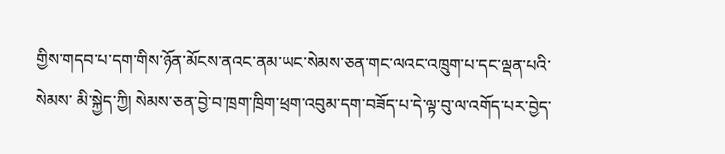གྱིས་གདབ་པ་དག་གིས་ཉོན་མོངས་ནའང་ནམ་ཡང་སེམས་ཅན་གང་ལའང་འཁྲུག་པ་དང་ལྡན་པའི་སེམས་ མི་སྐྱེད་ཀྱི། སེམས་ཅན་བྱེ་བ་ཁྲག་ཁྲིག་ཕྲག་འབུམ་དག་བཟོད་པ་དེ་ལྟ་བུ་ལ་འགོད་པར་བྱེད་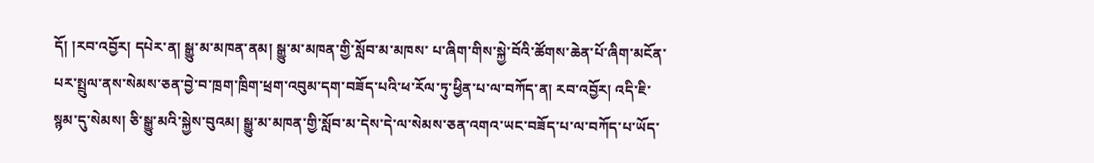དོ། །རབ་འབྱོར། དཔེར་ན། སྒྱུ་མ་མཁན་ནམ། སྒྱུ་མ་མཁན་གྱི་སློབ་མ་མཁས་ པ་ཞིག་གིས་སྐྱེ་བོའི་ཚོགས་ཆེན་པོ་ཞིག་མངོན་པར་སྤྲུལ་ནས་སེམས་ཅན་བྱེ་བ་ཁྲག་ཁྲིག་ཕྲག་འབུམ་དག་བཟོད་པའི་ཕ་རོལ་ཏུ་ཕྱིན་པ་ལ་བཀོད་ན། རབ་འབྱོར། འདི་ཇི་ སྙམ་དུ་སེམས། ཅི་སྒྱུ་མའི་སྐྱེས་བུའམ། སྒྱུ་མ་མཁན་གྱི་སློབ་མ་དེས་དེ་ལ་སེམས་ཅན་འགའ་ཡང་བཟོད་པ་ལ་བཀོད་པ་ཡོད་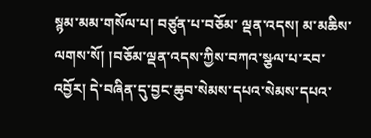སྙམ་མམ་གསོལ་པ། བཙུན་པ་བཅོམ་ ལྡན་འདས། མ་མཆིས་ལགས་སོ། །བཅོམ་ལྡན་འདས་ཀྱིས་བཀའ་སྩལ་པ་རབ་འབྱོར། དེ་བཞིན་དུ་བྱང་ཆུབ་སེམས་དཔའ་སེམས་དཔའ་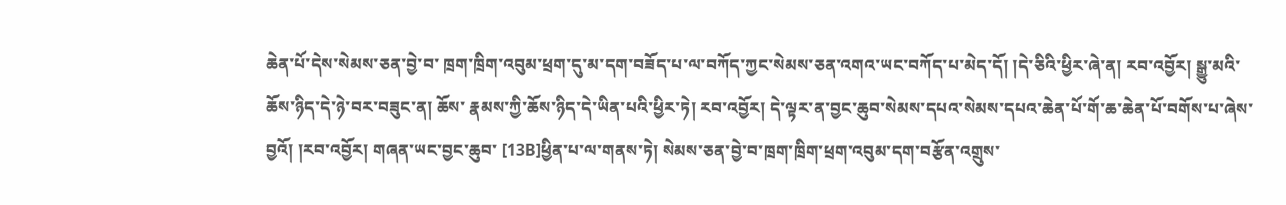ཆེན་པོ་དེས་སེམས་ཅན་བྱེ་བ་ ཁྲག་ཁྲིག་འབུམ་ཕྲག་དུ་མ་དག་བཟོད་པ་ལ་བཀོད་ཀྱང་སེམས་ཅན་འགའ་ཡང་བཀོད་པ་མེད་དོ། །དེ་ཅིའི་ཕྱིར་ཞེ་ན། རབ་འབྱོར། སྒྱུ་མའི་ཆོས་ཉིད་དེ་ཉེ་བར་བཟུང་ན། ཆོས་ རྣམས་ཀྱི་ཆོས་ཉིད་དེ་ཡིན་པའི་ཕྱིར་ཏེ། རབ་འབྱོར། དེ་ལྟར་ན་བྱང་ཆུབ་སེམས་དཔའ་སེམས་དཔའ་ཆེན་པོ་གོ་ཆ་ཆེན་པོ་བགོས་པ་ཞེས་བྱའོ། །རབ་འབྱོར། གཞན་ཡང་བྱང་ཆུབ་ [13B]ཕྱིན་པ་ལ་གནས་ཏེ། སེམས་ཅན་བྱེ་བ་ཁྲག་ཁྲིག་ཕྲག་འབུམ་དག་བརྩོན་འགྲུས་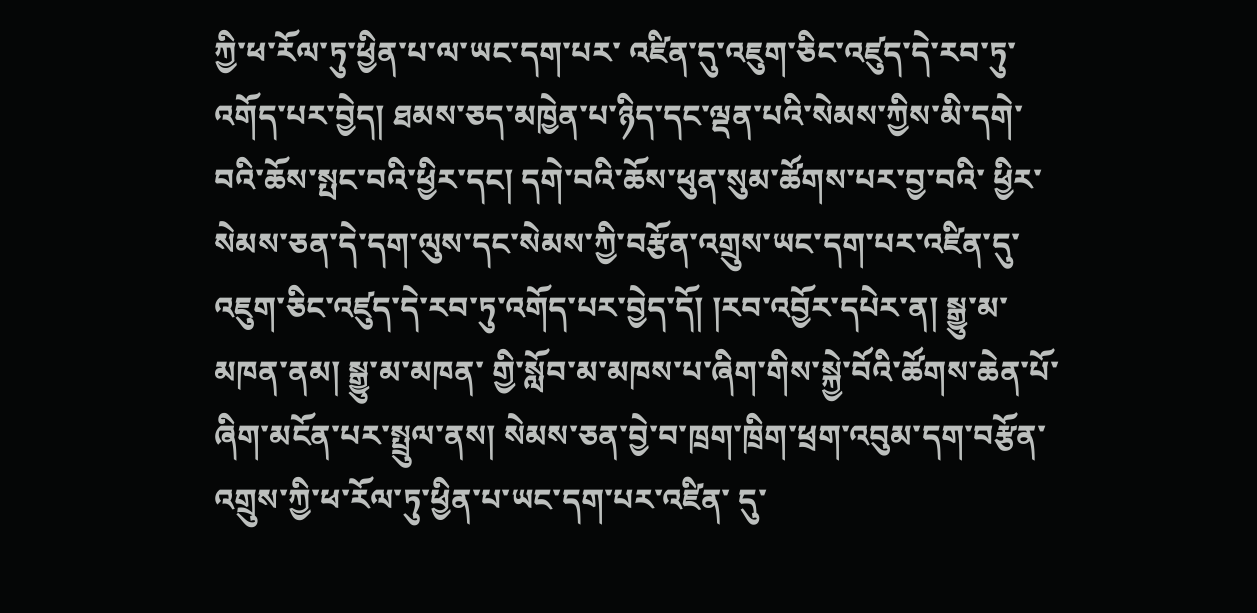ཀྱི་ཕ་རོལ་ཏུ་ཕྱིན་པ་ལ་ཡང་དག་པར་ འཛིན་དུ་འཇུག་ཅིང་འཛུད་དེ་རབ་ཏུ་འགོད་པར་བྱེད། ཐམས་ཅད་མཁྱེན་པ་ཉིད་དང་ལྡན་པའི་སེམས་ཀྱིས་མི་དགེ་བའི་ཆོས་སྤང་བའི་ཕྱིར་དང། དགེ་བའི་ཆོས་ཕུན་སུམ་ཚོགས་པར་བྱ་བའི་ ཕྱིར་སེམས་ཅན་དེ་དག་ལུས་དང་སེམས་ཀྱི་བརྩོན་འགྲུས་ཡང་དག་པར་འཛིན་དུ་འཇུག་ཅིང་འཛུད་དེ་རབ་ཏུ་འགོད་པར་བྱེད་དོ། །རབ་འབྱོར་དཔེར་ན། སྒྱུ་མ་མཁན་ནམ། སྒྱུ་མ་མཁན་ གྱི་སློབ་མ་མཁས་པ་ཞིག་གིས་སྐྱེ་བོའི་ཚོགས་ཆེན་པོ་ཞིག་མངོན་པར་སྤྲུལ་ནས། སེམས་ཅན་བྱེ་བ་ཁྲག་ཁྲིག་ཕྲག་འབུམ་དག་བརྩོན་འགྲུས་ཀྱི་ཕ་རོལ་ཏུ་ཕྱིན་པ་ཡང་དག་པར་འཛིན་ དུ་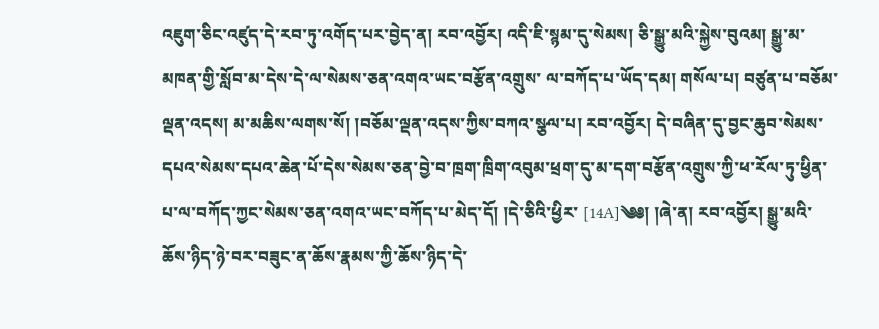འཇུག་ཅིང་འཛུད་དེ་རབ་ཏུ་འགོད་པར་བྱེད་ན། རབ་འབྱོར། འདི་ཇི་སྙམ་དུ་སེམས། ཅི་སྒྱུ་མའི་སྐྱེས་བུའམ། སྒྱུ་མ་མཁན་གྱི་སློབ་མ་དེས་དེ་ལ་སེམས་ཅན་འགའ་ཡང་བརྩོན་འགྲུས་ ལ་བཀོད་པ་ཡོད་དམ། གསོལ་པ། བཙུན་པ་བཅོམ་ལྡན་འདས། མ་མཆིས་ལགས་སོ། །བཅོམ་ལྡན་འདས་ཀྱིས་བཀའ་སྩལ་པ། རབ་འབྱོར། དེ་བཞིན་དུ་བྱང་ཆུབ་སེམས་ དཔའ་སེམས་དཔའ་ཆེན་པོ་དེས་སེམས་ཅན་བྱེ་བ་ཁྲག་ཁྲིག་འབུམ་ཕྲག་དུ་མ་དག་བརྩོན་འགྲུས་ཀྱི་ཕ་རོལ་ཏུ་ཕྱིན་པ་ལ་བཀོད་ཀྱང་སེམས་ཅན་འགའ་ཡང་བཀོད་པ་མེད་དོ། །དེ་ཅིའི་ཕྱིར་ [14A]༄༅། །ཞེ་ན། རབ་འབྱོར། སྒྱུ་མའི་ཆོས་ཉིད་ཉེ་བར་བཟུང་ན་ཆོས་རྣམས་ཀྱི་ཆོས་ཉིད་དེ་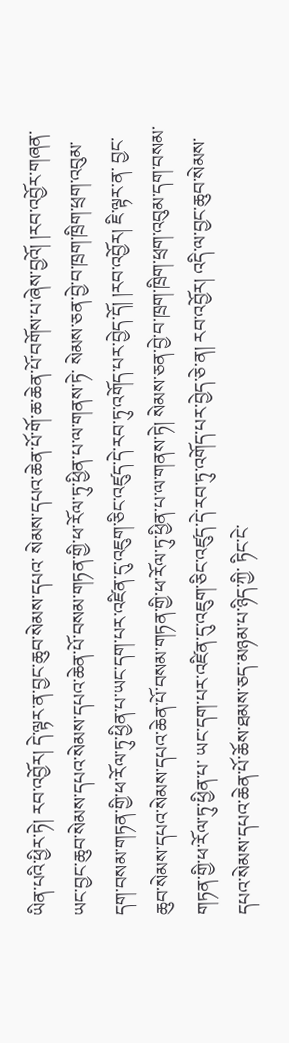ཡིན་པའི་ཕྱིར་ཏེ། རབ་འབྱོར། དེ་ལྟར་ན་བྱང་ཆུབ་སེམས་དཔའ་ སེམས་དཔའ་ཆེན་པོ་གོ་ཆ་ཆེན་པོ་བགོས་པ་ཞེས་བྱའོ། །རབ་འབྱོར་གཞན་ཡང་བྱང་ཆུབ་སེམས་དཔའ་སེམས་དཔའ་ཆེན་པོ་བསམ་གཏན་གྱི་ཕ་རོལ་ཏུ་ཕྱིན་པ་ལ་གནས་ཏེ་ སེམས་ཅན་བྱེ་བ་ཁྲག་ཁྲིག་ཕྲག་འབུམ་དག་བསམ་གཏན་གྱི་ཕ་རོལ་ཏུ་ཕྱིན་པ་ཡང་དག་པར་འཛིན་དུ་འཇུག་ཅིང་འཛུད་དེ་རབ་ཏུ་འགོད་པར་བྱེད་དོ། །རབ་འབྱོར། ཇི་ལྟར་ན་ བྱང་ཆུབ་སེམས་དཔའ་སེམས་དཔའ་ཆེན་པོ་བསམ་གཏན་གྱི་ཕ་རོལ་ཏུ་ཕྱིན་པ་ལ་གནས་ཏེ། སེམས་ཅན་བྱེ་བ་ཁྲག་ཁྲིག་ཕྲག་འབུམ་དག་བསམ་གཏན་གྱི་ཕ་རོལ་ཏུ་ཕྱིན་པ་ ཡང་དག་པར་འཛིན་དུ་འཇུག་ཅིང་འཛུད་དེ་རབ་ཏུ་འགོད་པར་བྱེད་ཅེ་ན། རབ་འབྱོར། འདི་ལ་བྱང་ཆུབ་སེམས་དཔའ་སེམས་དཔའ་ཆེན་པོ་ཆོས་ཐམས་ཅད་མཉམ་པ་ཉིད་ཀྱི་ ཏིང་ངེ་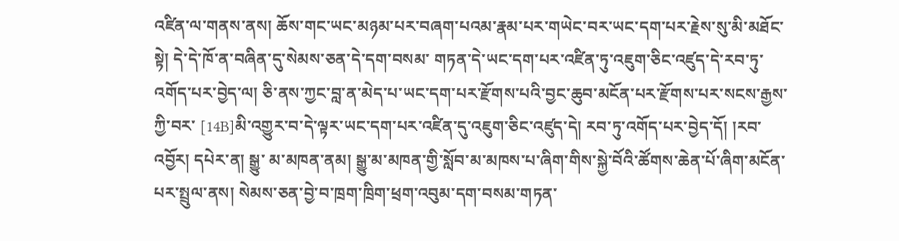འཛིན་ལ་གནས་ནས། ཆོས་གང་ཡང་མཉམ་པར་བཞག་པའམ་རྣམ་པར་གཡེང་བར་ཡང་དག་པར་རྗེས་སུ་མི་མཐོང་སྟེ། དེ་དེ་ཁོ་ན་བཞིན་དུ་སེམས་ཅན་དེ་དག་བསམ་ གཏན་དེ་ཡང་དག་པར་འཛིན་ཏུ་འཇུག་ཅིང་འཛུད་དེ་རབ་ཏུ་འགོད་པར་བྱེད་ལ། ཅི་ནས་ཀྱང་བླ་ན་མེད་པ་ཡང་དག་པར་རྫོགས་པའི་བྱང་ཆུབ་མངོན་པར་རྫོགས་པར་སངས་རྒྱས་ཀྱི་བར་ [14B]མི་འགྱུར་བ་དེ་ལྟར་ཡང་དག་པར་འཛིན་དུ་འཇུག་ཅིང་འཛུད་དེ། རབ་ཏུ་འགོད་པར་བྱེད་དོ། །རབ་འབྱོར། དཔེར་ན། སྒྱུ་ མ་མཁན་ནམ། སྒྱུ་མ་མཁན་གྱི་སློབ་མ་མཁས་པ་ཞིག་གིས་སྐྱེ་བོའི་ཚོགས་ཆེན་པོ་ཞིག་མངོན་པར་སྤྲུལ་ནས། སེམས་ཅན་བྱེ་བ་ཁྲག་ཁྲིག་ཕྲག་འབུམ་དག་བསམ་གཏན་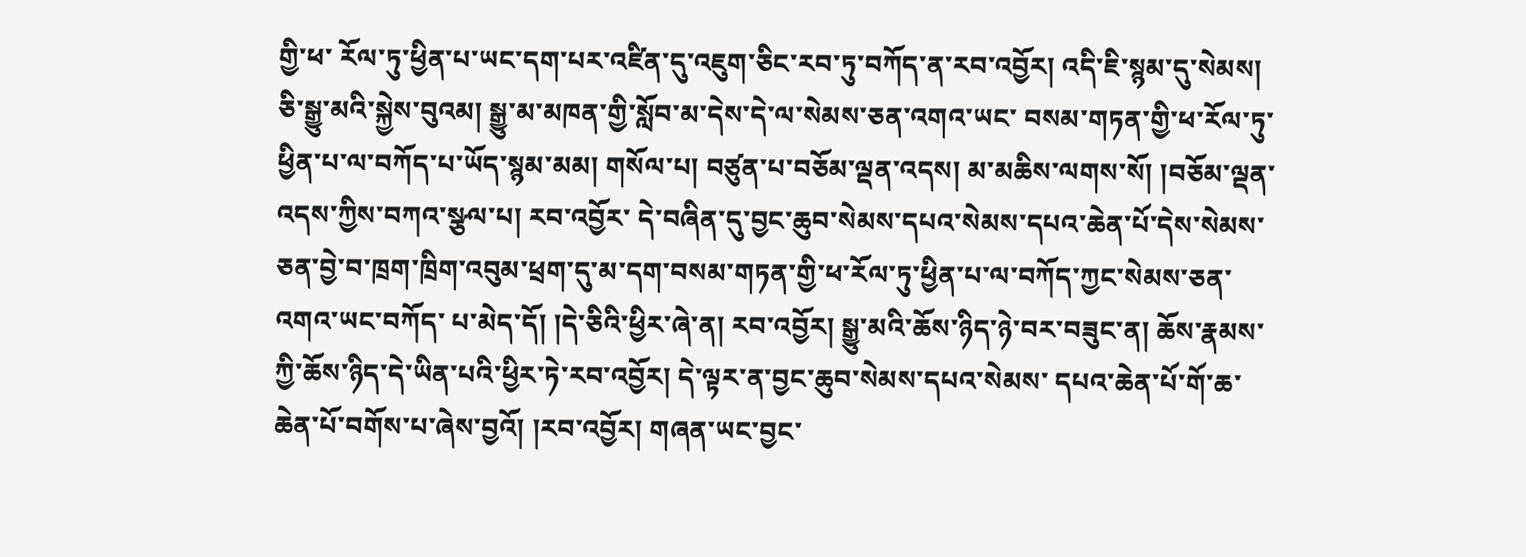གྱི་ཕ་ རོལ་ཏུ་ཕྱིན་པ་ཡང་དག་པར་འཛིན་དུ་འཇུག་ཅིང་རབ་ཏུ་བཀོད་ན་རབ་འབྱོར། འདི་ཇི་སྙམ་དུ་སེམས། ཅི་སྒྱུ་མའི་སྐྱེས་བུའམ། སྒྱུ་མ་མཁན་གྱི་སློབ་མ་དེས་དེ་ལ་སེམས་ཅན་འགའ་ཡང་ བསམ་གཏན་གྱི་ཕ་རོལ་ཏུ་ཕྱིན་པ་ལ་བཀོད་པ་ཡོད་སྙམ་མམ། གསོལ་པ། བཙུན་པ་བཅོམ་ལྡན་འདས། མ་མཆིས་ལགས་སོ། །བཅོམ་ལྡན་འདས་ཀྱིས་བཀའ་སྩལ་པ། རབ་འབྱོར་ དེ་བཞིན་དུ་བྱང་ཆུབ་སེམས་དཔའ་སེམས་དཔའ་ཆེན་པོ་དེས་སེམས་ཅན་བྱེ་བ་ཁྲག་ཁྲིག་འབུམ་ཕྲག་དུ་མ་དག་བསམ་གཏན་གྱི་ཕ་རོལ་ཏུ་ཕྱིན་པ་ལ་བཀོད་ཀྱང་སེམས་ཅན་འགའ་ཡང་བཀོད་ པ་མེད་དོ། །དེ་ཅིའི་ཕྱིར་ཞེ་ན། རབ་འབྱོར། སྒྱུ་མའི་ཆོས་ཉིད་ཉེ་བར་བཟུང་ན། ཆོས་རྣམས་ཀྱི་ཆོས་ཉིད་དེ་ཡིན་པའི་ཕྱིར་ཏེ་རབ་འབྱོར། དེ་ལྟར་ན་བྱང་ཆུབ་སེམས་དཔའ་སེམས་ དཔའ་ཆེན་པོ་གོ་ཆ་ཆེན་པོ་བགོས་པ་ཞེས་བྱའོ། །རབ་འབྱོར། གཞན་ཡང་བྱང་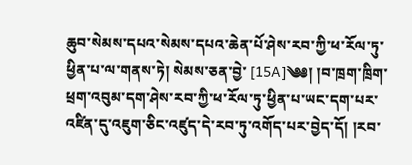ཆུབ་སེམས་དཔའ་སེམས་དཔའ་ཆེན་པོ་ཤེས་རབ་ཀྱི་ཕ་རོལ་ཏུ་ཕྱིན་པ་ལ་གནས་ཏེ། སེམས་ཅན་བྱེ་ [15A]༄༅། །བ་ཁྲག་ཁྲིག་ཕྲག་འབུམ་དག་ཤེས་རབ་ཀྱི་ཕ་རོལ་ཏུ་ཕྱིན་པ་ཡང་དག་པར་འཛིན་དུ་འཇུག་ཅིང་འཛུད་དེ་རབ་ཏུ་འགོད་པར་བྱེད་དོ། །རབ་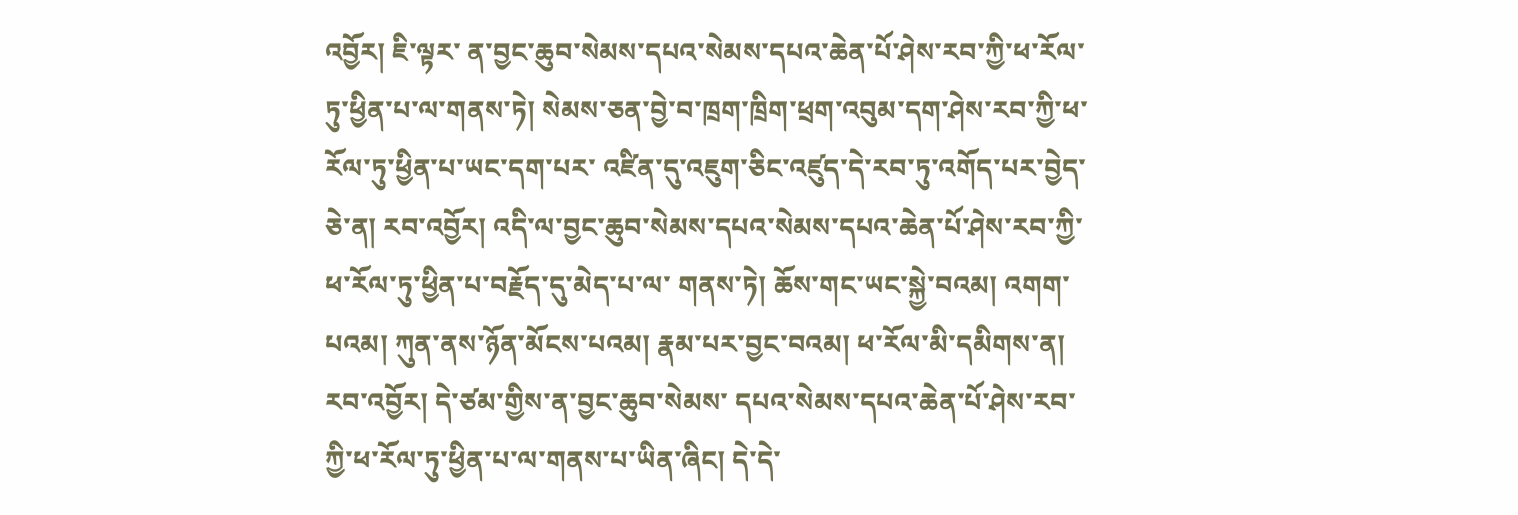འབྱོར། ཇི་ལྟར་ ན་བྱང་ཆུབ་སེམས་དཔའ་སེམས་དཔའ་ཆེན་པོ་ཤེས་རབ་ཀྱི་ཕ་རོལ་ཏུ་ཕྱིན་པ་ལ་གནས་ཏེ། སེམས་ཅན་བྱེ་བ་ཁྲག་ཁྲིག་ཕྲག་འབུམ་དག་ཤེས་རབ་ཀྱི་ཕ་རོལ་ཏུ་ཕྱིན་པ་ཡང་དག་པར་ འཛིན་དུ་འཇུག་ཅིང་འཛུད་དེ་རབ་ཏུ་འགོད་པར་བྱེད་ཅེ་ན། རབ་འབྱོར། འདི་ལ་བྱང་ཆུབ་སེམས་དཔའ་སེམས་དཔའ་ཆེན་པོ་ཤེས་རབ་ཀྱི་ཕ་རོལ་ཏུ་ཕྱིན་པ་བརྗོད་དུ་མེད་པ་ལ་ གནས་ཏེ། ཆོས་གང་ཡང་སྐྱེ་བའམ། འགག་པའམ། ཀུན་ནས་ཉོན་མོངས་པའམ། རྣམ་པར་བྱང་བའམ། ཕ་རོལ་མི་དམིགས་ན། རབ་འབྱོར། དེ་ཙམ་གྱིས་ན་བྱང་ཆུབ་སེམས་ དཔའ་སེམས་དཔའ་ཆེན་པོ་ཤེས་རབ་ཀྱི་ཕ་རོལ་ཏུ་ཕྱིན་པ་ལ་གནས་པ་ཡིན་ཞིང། དེ་དེ་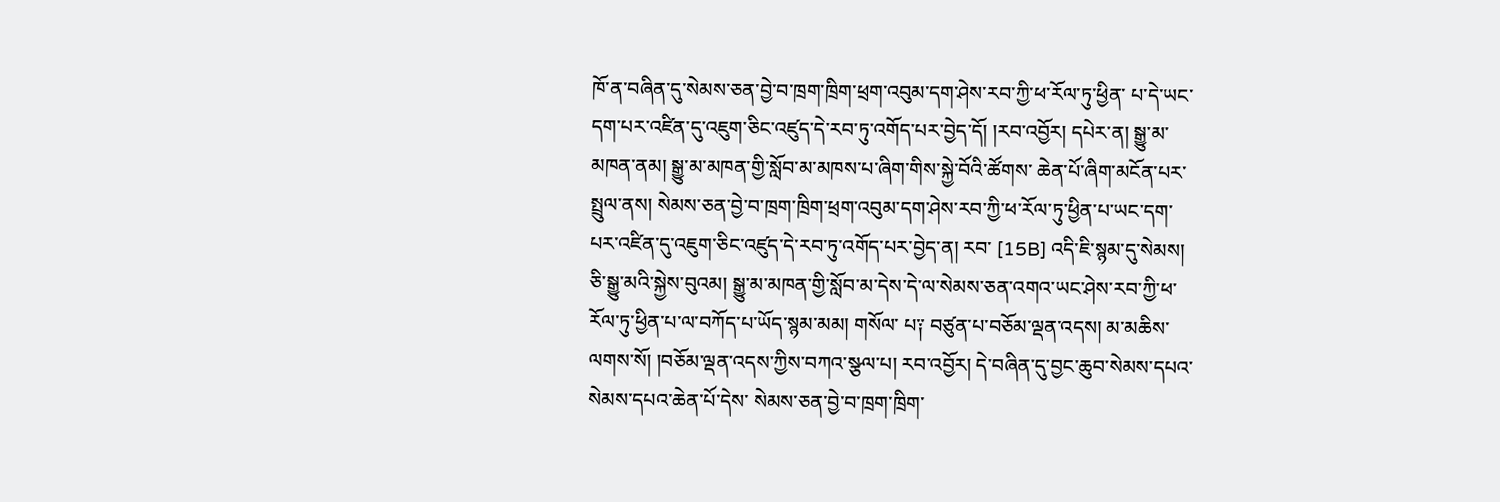ཁོ་ན་བཞིན་དུ་སེམས་ཅན་བྱེ་བ་ཁྲག་ཁྲིག་ཕྲག་འབུམ་དག་ཤེས་རབ་ཀྱི་ཕ་རོལ་ཏུ་ཕྱིན་ པ་དེ་ཡང་དག་པར་འཛིན་དུ་འཇུག་ཅིང་འཛུད་དེ་རབ་ཏུ་འགོད་པར་བྱེད་དོ། །རབ་འབྱོར། དཔེར་ན། སྒྱུ་མ་མཁན་ནམ། སྒྱུ་མ་མཁན་གྱི་སློབ་མ་མཁས་པ་ཞིག་གིས་སྐྱེ་བོའི་ཚོགས་ ཆེན་པོ་ཞིག་མངོན་པར་སྤྲུལ་ནས། སེམས་ཅན་བྱེ་བ་ཁྲག་ཁྲིག་ཕྲག་འབུམ་དག་ཤེས་རབ་ཀྱི་ཕ་རོལ་ཏུ་ཕྱིན་པ་ཡང་དག་པར་འཛིན་དུ་འཇུག་ཅིང་འཛུད་དེ་རབ་ཏུ་འགོད་པར་བྱེད་ན། རབ་ [15B] འདི་ཇི་སྙམ་དུ་སེམས། ཅི་སྒྱུ་མའི་སྐྱེས་བུའམ། སྒྱུ་མ་མཁན་གྱི་སློབ་མ་དེས་དེ་ལ་སེམས་ཅན་འགའ་ཡང་ཤེས་རབ་ཀྱི་ཕ་རོལ་ཏུ་ཕྱིན་པ་ལ་བཀོད་པ་ཡོད་སྙམ་མམ། གསོལ་ པ༑ བཙུན་པ་བཅོམ་ལྡན་འདས། མ་མཆིས་ལགས་སོ། །བཅོམ་ལྡན་འདས་ཀྱིས་བཀའ་སྩལ་པ། རབ་འབྱོར། དེ་བཞིན་དུ་བྱང་ཆུབ་སེམས་དཔའ་སེམས་དཔའ་ཆེན་པོ་དེས་ སེམས་ཅན་བྱེ་བ་ཁྲག་ཁྲིག་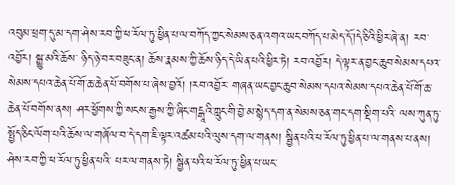འབུམ་ཕྲག་དུ་མ་དག་ཤེས་རབ་ཀྱི་ཕ་རོལ་ཏུ་ཕྱིན་པ་ལ་བཀོད་ཀྱང་སེམས་ཅན་འགའ་ཡང་བཀོད་པ་མེད་དོ་།དེ་ཅིའི་ཕྱིར་ཞེ་ན། རབ་འབྱོར། སྒྱུ་མའི་ཆོས་ ཉིད་ཉེ་བར་བཟུང་ན། ཆོས་རྣམས་ཀྱི་ཆོས་ཉིད་དེ་ཡིན་པའི་ཕྱིར་ཏེ། རབ་འབྱོར། དེ་ལྟར་ན་བྱང་ཆུབ་སེམས་དཔའ་སེམས་དཔའ་ཆེན་པོ་གོ་ཆ་ཆེན་པོ་བགོས་པ་ཞེས་བྱའོ། །རབ་འབྱོར་ གཞན་ཡང་བྱང་ཆུབ་སེམས་དཔའ་སེམས་དཔའ་ཆེན་པོ་གོ་ཆ་ཆེན་པོ་བགོས་ནས། ཤར་ཕྱོགས་ཀྱི་སངས་རྒྱས་ཀྱི་ཞིང་གངྒཱའི་ཀླུང་གི་བྱེ་མ་སྙེད་དག་ན་སེམས་ཅན་གང་དག་སྡིག་པའི་ ལས་ཀུན་ཏུ་སྤྱོད་ཅིང་ལོག་པའི་ཆོས་ལ་གཞོལ་བ་དེ་དག་ཇི་ལྟར་འཚམ་པའི་ལུས་དག་ལ་གནས། སྦྱིན་པའི་ཕ་རོལ་ཏུ་ཕྱིན་པ་ལ་གནས་པ་ནས། ཤེས་རབ་ཀྱི་ཕ་རོལ་ཏུ་ཕྱིན་པའི་ པར་ལ་གནས་ཏེ། སྦྱིན་པའི་ཕ་རོལ་ཏུ་ཕྱིན་པ་ཡང་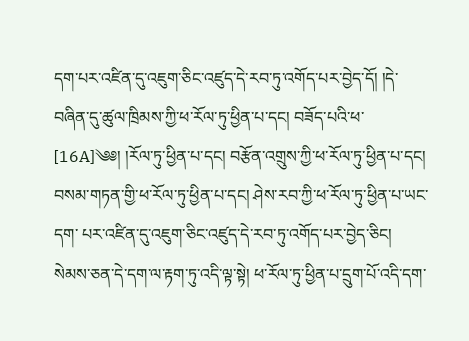དག་པར་འཛིན་དུ་འཇུག་ཅིང་འཛུད་དེ་རབ་ཏུ་འགོད་པར་བྱེད་དོ། །དེ་བཞིན་དུ་ཚུལ་ཁྲིམས་ཀྱི་ཕ་རོལ་ཏུ་ཕྱིན་པ་དང། བཟོད་པའི་ཕ་ [16A]༄༅། །རོལ་ཏུ་ཕྱིན་པ་དང། བརྩོན་འགྲུས་ཀྱི་ཕ་རོལ་ཏུ་ཕྱིན་པ་དང། བསམ་གཏན་གྱི་ཕ་རོལ་ཏུ་ཕྱིན་པ་དང། ཤེས་རབ་ཀྱི་ཕ་རོལ་ཏུ་ཕྱིན་པ་ཡང་དག་ པར་འཛིན་དུ་འཇུག་ཅིང་འཛུད་དེ་རབ་ཏུ་འགོད་པར་བྱེད་ཅིང། སེམས་ཅན་དེ་དག་ལ་རྟག་ཏུ་འདི་ལྟ་སྟེ། ཕ་རོལ་ཏུ་ཕྱིན་པ་དྲུག་པོ་འདི་དག་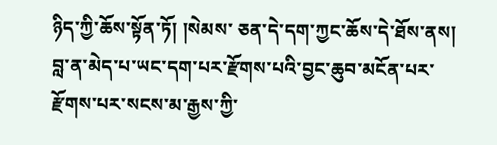ཉིད་ཀྱི་ཆོས་སྟོན་ཏོ། །སེམས་ ཅན་དེ་དག་ཀྱང་ཆོས་དེ་ཐོས་ནས། བླ་ན་མེད་པ་ཡང་དག་པར་རྫོགས་པའི་བྱང་ཆུབ་མངོན་པར་རྫོགས་པར་སངས་མ་རྒྱས་ཀྱི་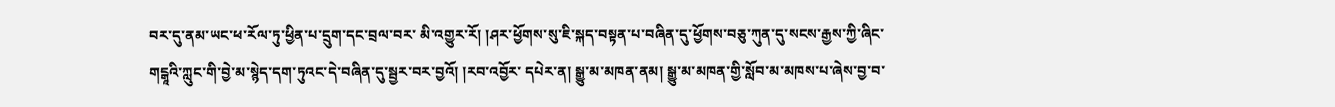བར་དུ་ནམ་ཡང་ཕ་རོལ་ཏུ་ཕྱིན་པ་དྲུག་དང་བྲལ་བར་ མི་འགྱུར་རོ། །ཤར་ཕྱོགས་སུ་ཇི་སྐད་བསྟན་པ་བཞིན་དུ་ཕྱོགས་བཅུ་ཀུན་དུ་སངས་རྒྱས་ཀྱི་ཞིང་གངྒཱའི་ཀླུང་གི་བྱེ་མ་སྙེད་དག་ཏུའང་དེ་བཞིན་དུ་སྦྱར་བར་བྱའོ། །རབ་འབྱོར་ དཔེར་ན། སྒྱུ་མ་མཁན་ནམ། སྒྱུ་མ་མཁན་གྱི་སློབ་མ་མཁས་པ་ཞེས་བྱ་བ་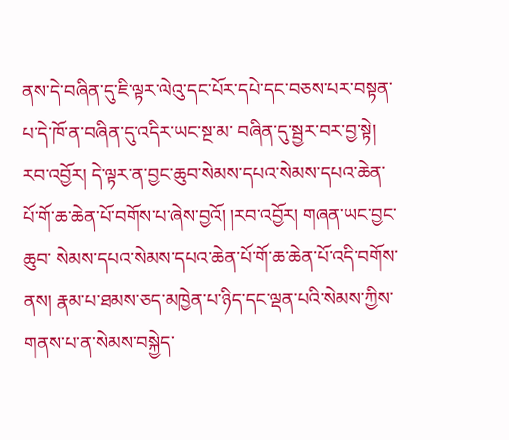ནས་དེ་བཞིན་དུ་ཇི་ལྟར་ལེའུ་དང་པོར་དཔེ་དང་བཅས་པར་བསྟན་པ་དེ་ཁོ་ན་བཞིན་དུ་འདིར་ཡང་སྔ་མ་ བཞིན་དུ་སྦྱར་བར་བྱ་སྟེ། རབ་འབྱོར། དེ་ལྟར་ན་བྱང་ཆུབ་སེམས་དཔའ་སེམས་དཔའ་ཆེན་པོ་གོ་ཆ་ཆེན་པོ་བགོས་པ་ཞེས་བྱའོ། །རབ་འབྱོར། གཞན་ཡང་བྱང་ཆུབ་ སེམས་དཔའ་སེམས་དཔའ་ཆེན་པོ་གོ་ཆ་ཆེན་པོ་འདི་བགོས་ནས། རྣམ་པ་ཐམས་ཅད་མཁྱེན་པ་ཉིད་དང་ལྡན་པའི་སེམས་ཀྱིས་གནས་པ་ན་སེམས་བསྐྱེད་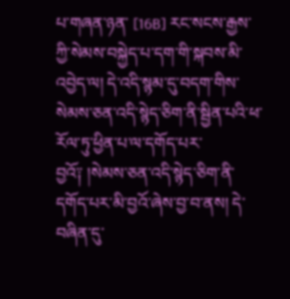པ་གཞན་ཉན་ [16B] རང་སངས་རྒྱས་ཀྱི་སེམས་བསྐྱེད་པ་དག་གི་སྐབས་མི་འབྱེད་ལ། དེ་འདི་སྙམ་དུ་བདག་གིས་སེམས་ཅན་འདི་སྙེད་ཅིག་ནི་སྦྱིན་པའི་ཕ་རོལ་ཏུ་ཕྱིན་པ་ལ་དགོད་པར་ བྱའོ༑ །སེམས་ཅན་འདི་སྙེད་ཅིག་ནི་དགོད་པར་མི་བྱའོ་ཞེས་བྱ་བ་ནས། དེ་བཞིན་དུ་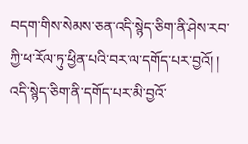བདག་གིས་སེམས་ཅན་འདི་སྙེད་ཅིག་ནི་ཤེས་རབ་ཀྱི་ཕ་རོལ་ཏུ་ཕྱིན་པའི་བར་ལ་དགོད་པར་བྱའོ། ། འདི་སྙེད་ཅིག་ནི་དགོད་པར་མི་བྱའོ་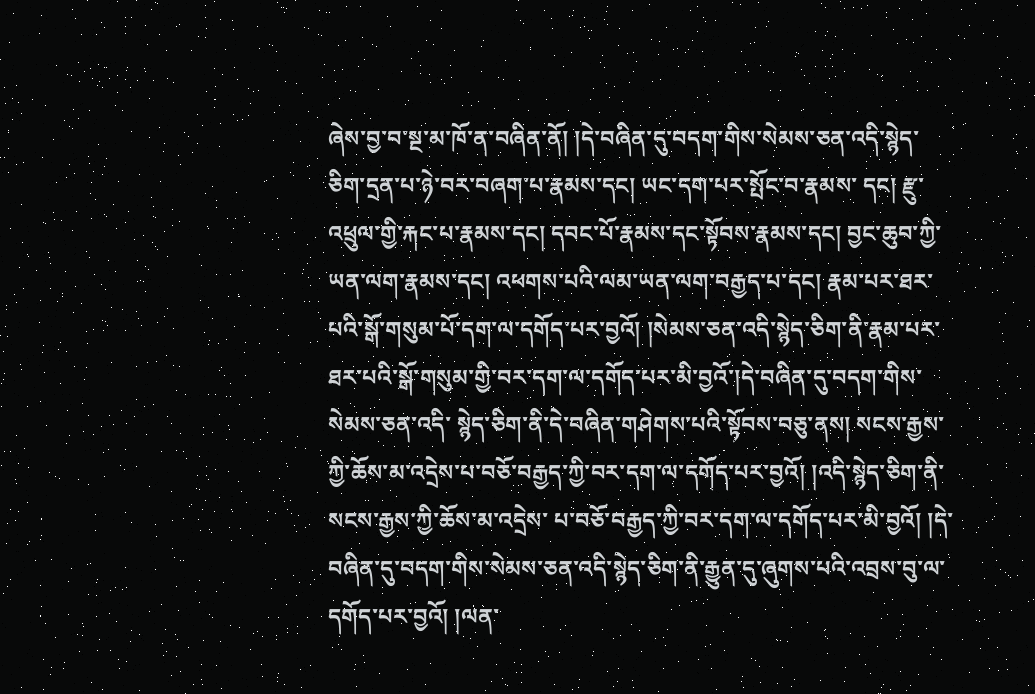ཞེས་བྱ་བ་སྔ་མ་ཁོ་ན་བཞིན་ནོ། །དེ་བཞིན་དུ་བདག་གིས་སེམས་ཅན་འདི་སྙེད་ཅིག་དྲན་པ་ཉེ་བར་བཞག་པ་རྣམས་དང། ཡང་དག་པར་སྤོང་བ་རྣམས་ དང། རྫུ་འཕྲུལ་གྱི་རྐང་པ་རྣམས་དང། དབང་པོ་རྣམས་དང་སྟོབས་རྣམས་དང། བྱང་ཆུབ་ཀྱི་ཡན་ལག་རྣམས་དང། འཕགས་པའི་ལམ་ཡན་ལག་བརྒྱད་པ་དང། རྣམ་པར་ཐར་ པའི་སྒོ་གསུམ་པོ་དག་ལ་དགོད་པར་བྱའོ། །སེམས་ཅན་འདི་སྙེད་ཅིག་ནི་རྣམ་པར་ཐར་པའི་སྒོ་གསུམ་གྱི་བར་དག་ལ་དགོད་པར་མི་བྱའོ་།དེ་བཞིན་དུ་བདག་གིས་སེམས་ཅན་འདི་ སྙེད་ཅིག་ནི་དེ་བཞིན་གཤེགས་པའི་སྟོབས་བཅུ་ནས། སངས་རྒྱས་ཀྱི་ཆོས་མ་འདྲེས་པ་བཅོ་བརྒྱད་ཀྱི་བར་དག་ལ་དགོད་པར་བྱའོ། །འདི་སྙེད་ཅིག་ནི་སངས་རྒྱས་ཀྱི་ཆོས་མ་འདྲེས་ པ་བཅོ་བརྒྱད་ཀྱི་བར་དག་ལ་དགོད་པར་མི་བྱའོ། །དེ་བཞིན་དུ་བདག་གིས་སེམས་ཅན་འདི་སྙེད་ཅིག་ནི་རྒྱུན་དུ་ཞུགས་པའི་འབྲས་བུ་ལ་དགོད་པར་བྱའོ། །ལན་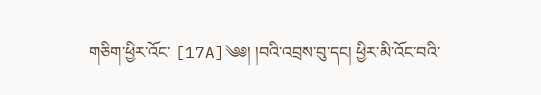གཅིག་ཕྱིར་འོང་ [17A]༄༅། །བའི་འབྲས་བུ་དང། ཕྱིར་མི་འོང་བའི་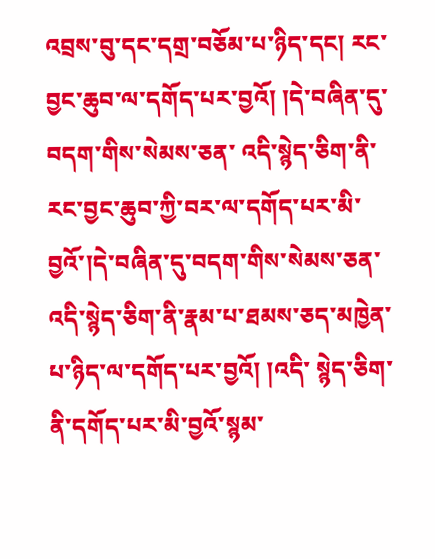འབྲས་བུ་དང་དགྲ་བཅོམ་པ་ཉིད་དང། རང་བྱང་ཆུབ་ལ་དགོད་པར་བྱའོ། །དེ་བཞིན་དུ་བདག་གིས་སེམས་ཅན་ འདི་སྙེད་ཅིག་ནི་རང་བྱང་ཆུབ་ཀྱི་བར་ལ་དགོད་པར་མི་བྱའོ་།དེ་བཞིན་དུ་བདག་གིས་སེམས་ཅན་འདི་སྙེད་ཅིག་ནི་རྣམ་པ་ཐམས་ཅད་མཁྱེན་པ་ཉིད་ལ་དགོད་པར་བྱའོ། །འདི་ སྙེད་ཅིག་ནི་དགོད་པར་མི་བྱའོ་སྙམ་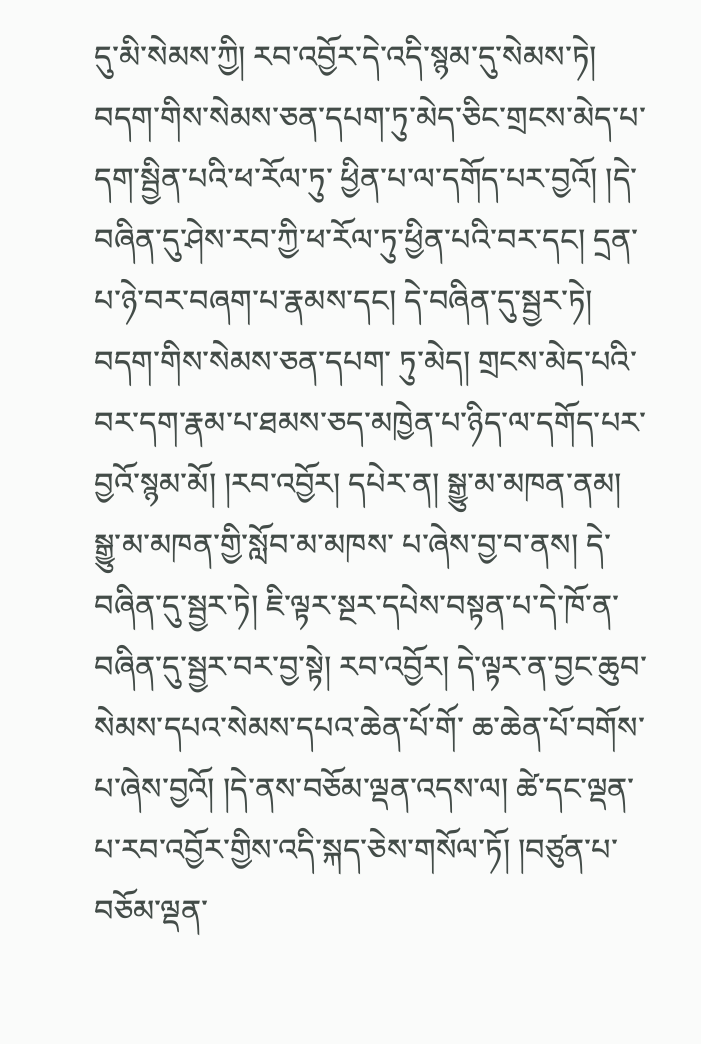དུ་མི་སེམས་ཀྱི། རབ་འབྱོར་དེ་འདི་སྙམ་དུ་སེམས་ཏེ། བདག་གིས་སེམས་ཅན་དཔག་ཏུ་མེད་ཅིང་གྲངས་མེད་པ་དག་སྦྱིན་པའི་ཕ་རོལ་ཏུ་ ཕྱིན་པ་ལ་དགོད་པར་བྱའོ། །དེ་བཞིན་དུ་ཤེས་རབ་ཀྱི་ཕ་རོལ་ཏུ་ཕྱིན་པའི་བར་དང། དྲན་པ་ཉེ་བར་བཞག་པ་རྣམས་དང། དེ་བཞིན་དུ་སྦྱར་ཏེ། བདག་གིས་སེམས་ཅན་དཔག་ ཏུ་མེད། གྲངས་མེད་པའི་བར་དག་རྣམ་པ་ཐམས་ཅད་མཁྱེན་པ་ཉིད་ལ་དགོད་པར་བྱའོ་སྙམ་མོ། །རབ་འབྱོར། དཔེར་ན། སྒྱུ་མ་མཁན་ནམ། སྒྱུ་མ་མཁན་གྱི་སློབ་མ་མཁས་ པ་ཞེས་བྱ་བ་ནས། དེ་བཞིན་དུ་སྦྱར་ཏེ། ཇི་ལྟར་སྔར་དཔེས་བསྟན་པ་དེ་ཁོ་ན་བཞིན་དུ་སྦྱར་བར་བྱ་སྟེ། རབ་འབྱོར། དེ་ལྟར་ན་བྱང་ཆུབ་སེམས་དཔའ་སེམས་དཔའ་ཆེན་པོ་གོ་ ཆ་ཆེན་པོ་བགོས་པ་ཞེས་བྱའོ། །དེ་ནས་བཅོམ་ལྡན་འདས་ལ། ཚེ་དང་ལྡན་པ་རབ་འབྱོར་གྱིས་འདི་སྐད་ཅེས་གསོལ་ཏོ། །བཙུན་པ་བཅོམ་ལྡན་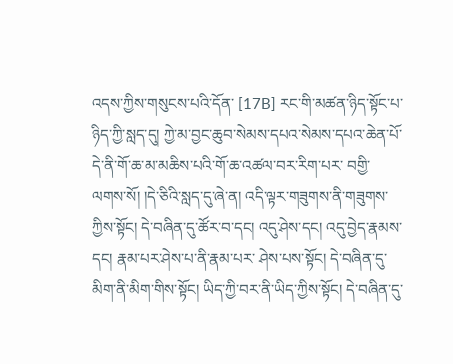འདས་ཀྱིས་གསུངས་པའི་དོན་ [17B] རང་གི་མཚན་ཉིད་སྟོང་པ་ཉིད་ཀྱི་སླད་དུ། ཀྱེ་མ་བྱང་ཆུབ་སེམས་དཔའ་སེམས་དཔའ་ཆེན་པོ་དེ་ནི་གོ་ཆ་མ་མཆིས་པའི་གོ་ཆ་འཚལ་བར་རིག་པར་ བགྱི་ལགས་སོ། །དེ་ཅིའི་སླད་དུ་ཞེ་ན། འདི་ལྟར་གཟུགས་ནི་གཟུགས་ཀྱིས་སྟོང། དེ་བཞིན་དུ་ཚོར་བ་དང། འདུ་ཤེས་དང། འདུ་བྱེད་རྣམས་དང། རྣམ་པར་ཤེས་པ་ནི་རྣམ་པར་ ཤེས་པས་སྟོང། དེ་བཞིན་དུ་མིག་ནི་མིག་གིས་སྟོང། ཡིད་ཀྱི་བར་ནི་ཡིད་ཀྱིས་སྟོང། དེ་བཞིན་དུ་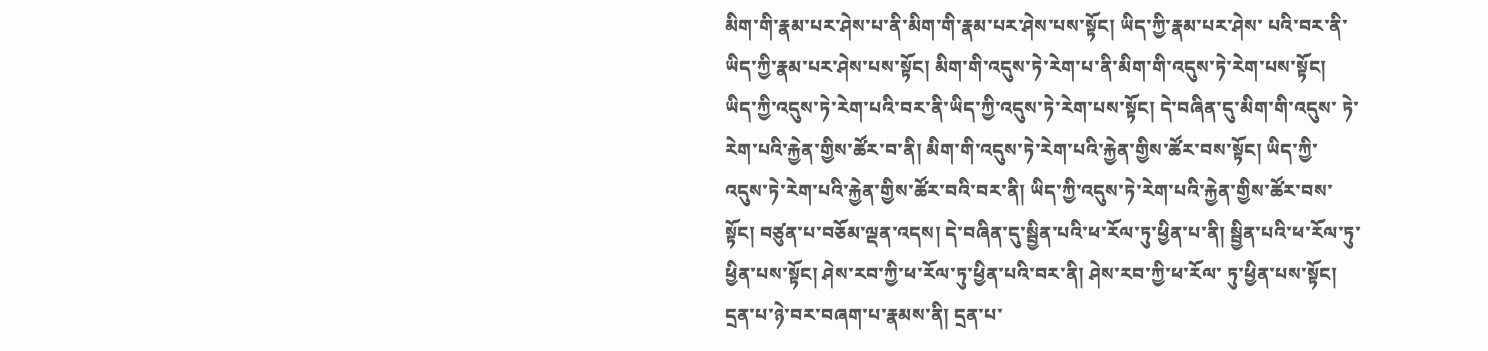མིག་གི་རྣམ་པར་ཤེས་པ་ནི་མིག་གི་རྣམ་པར་ཤེས་པས་སྟོང། ཡིད་ཀྱི་རྣམ་པར་ཤེས་ པའི་བར་ནི་ཡིད་ཀྱི་རྣམ་པར་ཤེས་པས་སྟོང། མིག་གི་འདུས་ཏེ་རེག་པ་ནི་མིག་གི་འདུས་ཏེ་རེག་པས་སྟོང། ཡིད་ཀྱི་འདུས་ཏེ་རེག་པའི་བར་ནི་ཡིད་ཀྱི་འདུས་ཏེ་རེག་པས་སྟོང། དེ་བཞིན་དུ་མིག་གི་འདུས་ ཏེ་རེག་པའི་རྐྱེན་གྱིས་ཚོར་བ་ནི། མིག་གི་འདུས་ཏེ་རེག་པའི་རྐྱེན་གྱིས་ཚོར་བས་སྟོང། ཡིད་ཀྱི་འདུས་ཏེ་རེག་པའི་རྐྱེན་གྱིས་ཚོར་བའི་བར་ནི། ཡིད་ཀྱི་འདུས་ཏེ་རེག་པའི་རྐྱེན་གྱིས་ཚོར་བས་ སྟོང། བཙུན་པ་བཅོམ་ལྡན་འདས། དེ་བཞིན་དུ་སྦྱིན་པའི་ཕ་རོལ་ཏུ་ཕྱིན་པ་ནི། སྦྱིན་པའི་ཕ་རོལ་ཏུ་ཕྱིན་པས་སྟོང། ཤེས་རབ་ཀྱི་ཕ་རོལ་ཏུ་ཕྱིན་པའི་བར་ནི། ཤེས་རབ་ཀྱི་ཕ་རོལ་ ཏུ་ཕྱིན་པས་སྟོང། དྲན་པ་ཉེ་བར་བཞག་པ་རྣམས་ནི། དྲན་པ་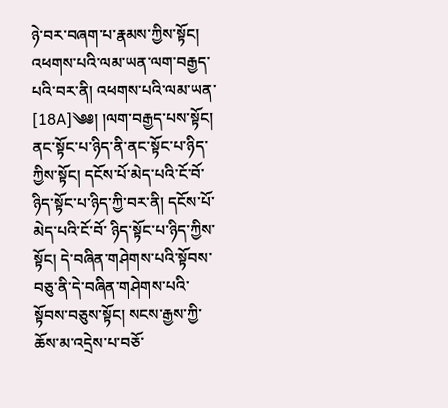ཉེ་བར་བཞག་པ་རྣམས་ཀྱིས་སྟོང། འཕགས་པའི་ལམ་ཡན་ལག་བརྒྱད་པའི་བར་ནི། འཕགས་པའི་ལམ་ཡན་ [18A]༄༅། །ལག་བརྒྱད་པས་སྟོང། ནང་སྟོང་པ་ཉིད་ནི་ནང་སྟོང་པ་ཉིད་ཀྱིས་སྟོང། དངོས་པོ་མེད་པའི་ངོ་བོ་ཉིད་སྟོང་པ་ཉིད་ཀྱི་བར་ནི། དངོས་པོ་མེད་པའི་ངོ་བོ་ ཉིད་སྟོང་པ་ཉིད་ཀྱིས་སྟོང། དེ་བཞིན་གཤེགས་པའི་སྟོབས་བཅུ་ནི་དེ་བཞིན་གཤེགས་པའི་སྟོབས་བཅུས་སྟོང། སངས་རྒྱས་ཀྱི་ཆོས་མ་འདྲེས་པ་བཅོ་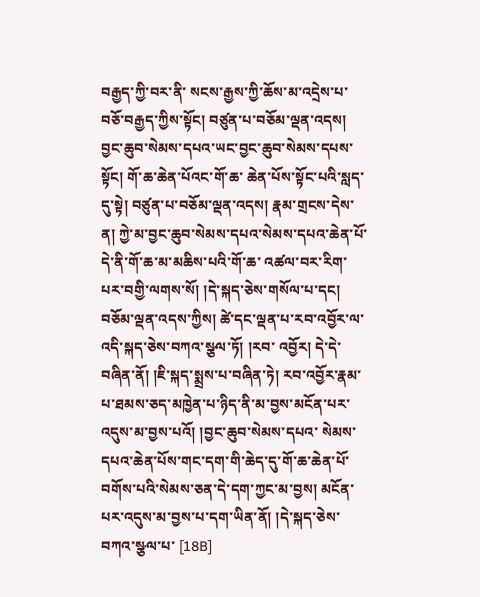བརྒྱད་ཀྱི་བར་ནི་ སངས་རྒྱས་ཀྱི་ཆོས་མ་འདྲེས་པ་བཅོ་བརྒྱད་ཀྱིས་སྟོང། བཙུན་པ་བཅོམ་ལྡན་འདས། བྱང་ཆུབ་སེམས་དཔའ་ཡང་བྱང་ཆུབ་སེམས་དཔས་སྟོང། གོ་ཆ་ཆེན་པོའང་གོ་ཆ་ ཆེན་པོས་སྟོང་པའི་སླད་དུ་སྟེ། བཙུན་པ་བཅོམ་ལྡན་འདས། རྣམ་གྲངས་དེས་ན། ཀྱེ་མ་བྱང་ཆུབ་སེམས་དཔའ་སེམས་དཔའ་ཆེན་པོ་དེ་ནི་གོ་ཆ་མ་མཆིས་པའི་གོ་ཆ་ འཚལ་བར་རིག་པར་བགྱི་ལགས་སོ། །དེ་སྐད་ཅེས་གསོལ་པ་དང། བཅོམ་ལྡན་འདས་ཀྱིས། ཚེ་དང་ལྡན་པ་རབ་འབྱོར་ལ་འདི་སྐད་ཅེས་བཀའ་སྩལ་ཏོ། །རབ་ འབྱོར། དེ་དེ་བཞིན་ནོ། །ཇི་སྐད་སྨྲས་པ་བཞིན་ཏེ། རབ་འབྱོར་རྣམ་པ་ཐམས་ཅད་མཁྱེན་པ་ཉིད་ནི་མ་བྱས་མངོན་པར་འདུས་མ་བྱས་པའོ། །བྱང་ཆུབ་སེམས་དཔའ་ སེམས་དཔའ་ཆེན་པོས་གང་དག་གི་ཆེད་དུ་གོ་ཆ་ཆེན་པོ་བགོས་པའི་སེམས་ཅན་དེ་དག་ཀྱང་མ་བྱས། མངོན་པར་འདུས་མ་བྱས་པ་དག་ཡིན་ནོ། །དེ་སྐད་ཅེས་བཀའ་སྩལ་པ་ [18B]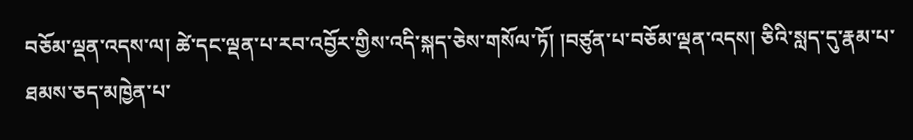བཅོམ་ལྡན་འདས་ལ། ཚེ་དང་ལྡན་པ་རབ་འབྱོར་གྱིས་འདི་སྐད་ཅེས་གསོལ་ཏོ། །བཙུན་པ་བཅོམ་ལྡན་འདས། ཅིའི་སླད་དུ་རྣམ་པ་ཐམས་ཅད་མཁྱེན་པ་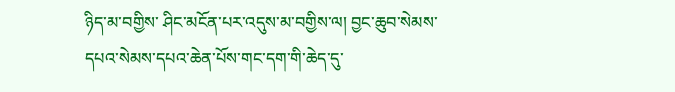ཉིད་མ་བགྱིས་ ཤིང་མངོན་པར་འདུས་མ་བགྱིས་ལ། བྱང་ཆུབ་སེམས་དཔའ་སེམས་དཔའ་ཆེན་པོས་གང་དག་གི་ཆེད་དུ་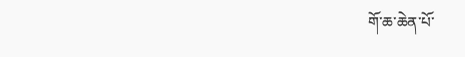གོ་ཆ་ཆེན་པོ་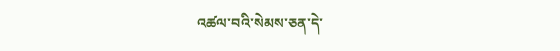འཚལ་བའི་སེམས་ཅན་དེ་